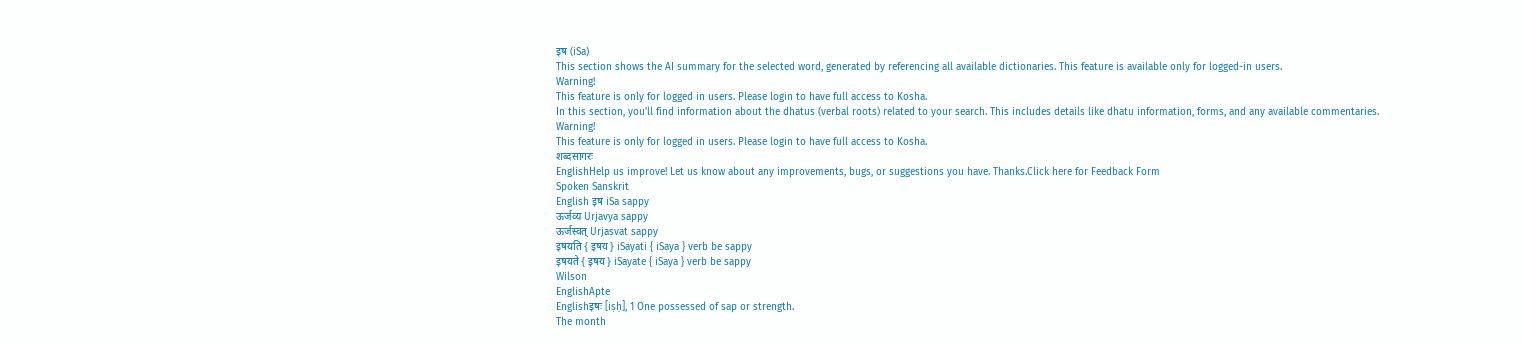इष (iSa)
This section shows the AI summary for the selected word, generated by referencing all available dictionaries. This feature is available only for logged-in users.
Warning!
This feature is only for logged in users. Please login to have full access to Kosha.
In this section, you'll find information about the dhatus (verbal roots) related to your search. This includes details like dhatu information, forms, and any available commentaries.
Warning!
This feature is only for logged in users. Please login to have full access to Kosha.
शब्दसागरः
EnglishHelp us improve! Let us know about any improvements, bugs, or suggestions you have. Thanks.Click here for Feedback Form
Spoken Sanskrit
English इष iSa sappy
ऊर्जव्य Urjavya sappy
ऊर्जस्वत् Urjasvat sappy
इषयति { इषय } iSayati { iSaya } verb be sappy
इषयते { इषय } iSayate { iSaya } verb be sappy
Wilson
EnglishApte
Englishइषः [iṣḥ], 1 One possessed of sap or strength.
The month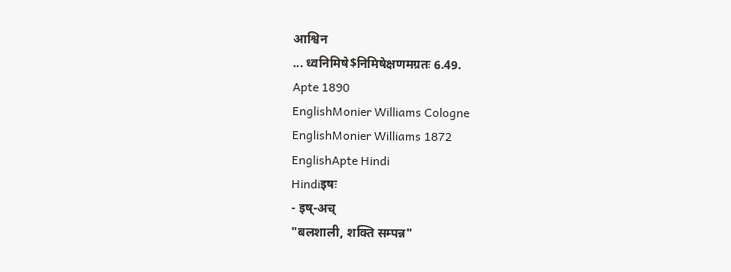आश्विन
... ध्वनिमिषे$निमिषेक्षणमग्रतः 6.49.
Apte 1890
EnglishMonier Williams Cologne
EnglishMonier Williams 1872
EnglishApte Hindi
Hindiइषः
- इष्-अच्
"बलशाली, शक्ति सम्पन्न"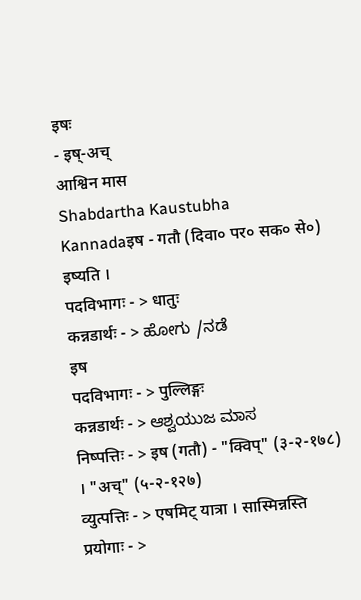इषः
- इष्-अच्
आश्विन मास
Shabdartha Kaustubha
Kannadaइष - गतौ (दिवा० पर० सक० से०) इष्यति ।
पदविभागः - > धातुः
कन्नडार्थः - > ಹೋಗು /ನಡೆ
इष
पदविभागः - > पुल्लिङ्गः
कन्नडार्थः - > ಆಶ್ವಯುಜ ಮಾಸ
निष्पत्तिः - > इष (गतौ) - "क्विप्" (३-२-१७८) । "अच्" (५-२-१२७)
व्युत्पत्तिः - > एषमिट् यात्रा । सास्मिन्नस्ति
प्रयोगाः - >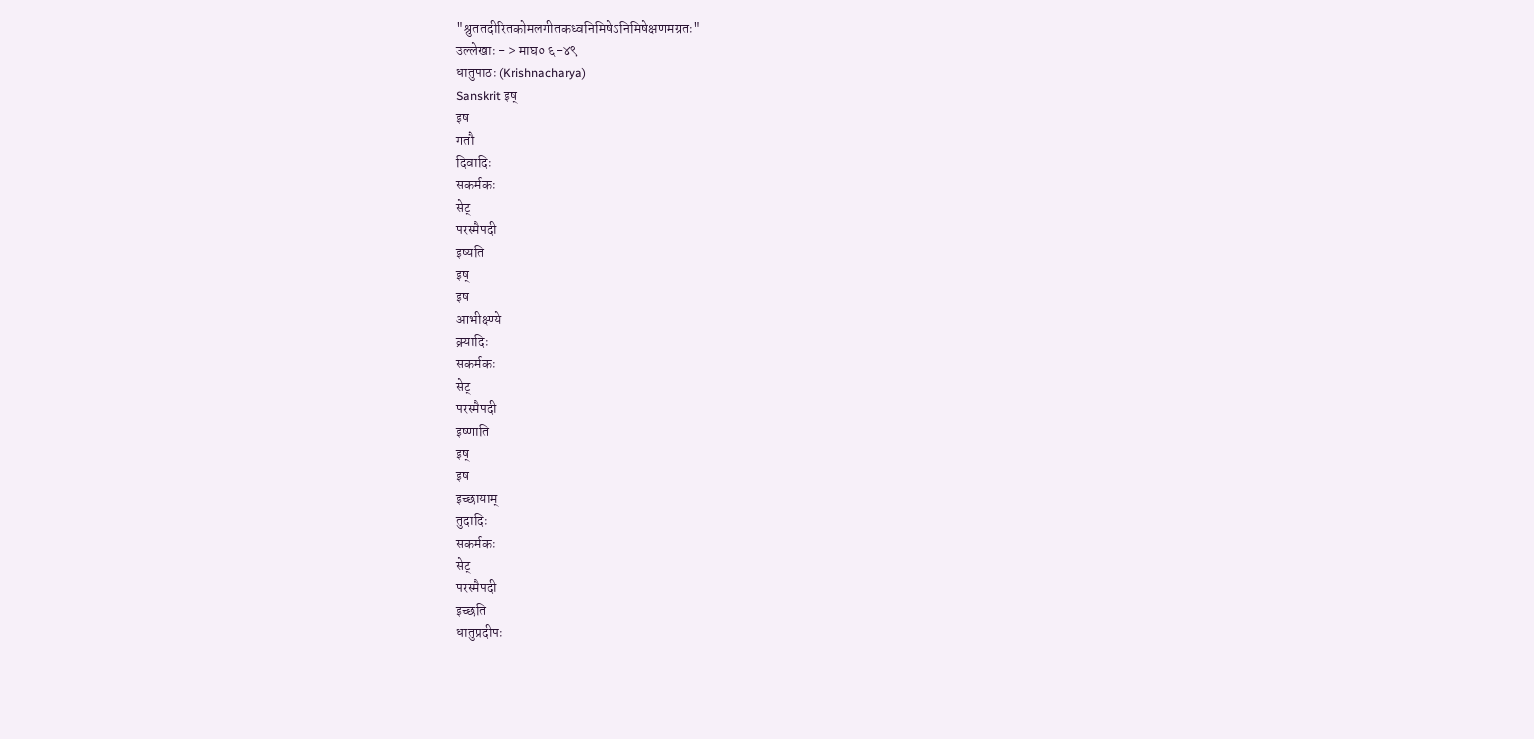"श्रुततदीरितकोमलगीतकध्वनिमिषेऽनिमिषेक्षणमग्रतः"
उल्लेखाः - > माघ० ६-४९
धातुपाठः (Krishnacharya)
Sanskrit इष्
इष
गतौ
दिवादिः
सकर्मकः
सेट्
परस्मैपदी
इष्यति
इष्
इष
आभीक्ष्ण्ये
क्र्यादिः
सकर्मकः
सेट्
परस्मैपदी
इष्णाति
इष्
इष
इच्छायाम्
तुदादिः
सकर्मकः
सेट्
परस्मैपदी
इच्छति
धातुप्रदीपः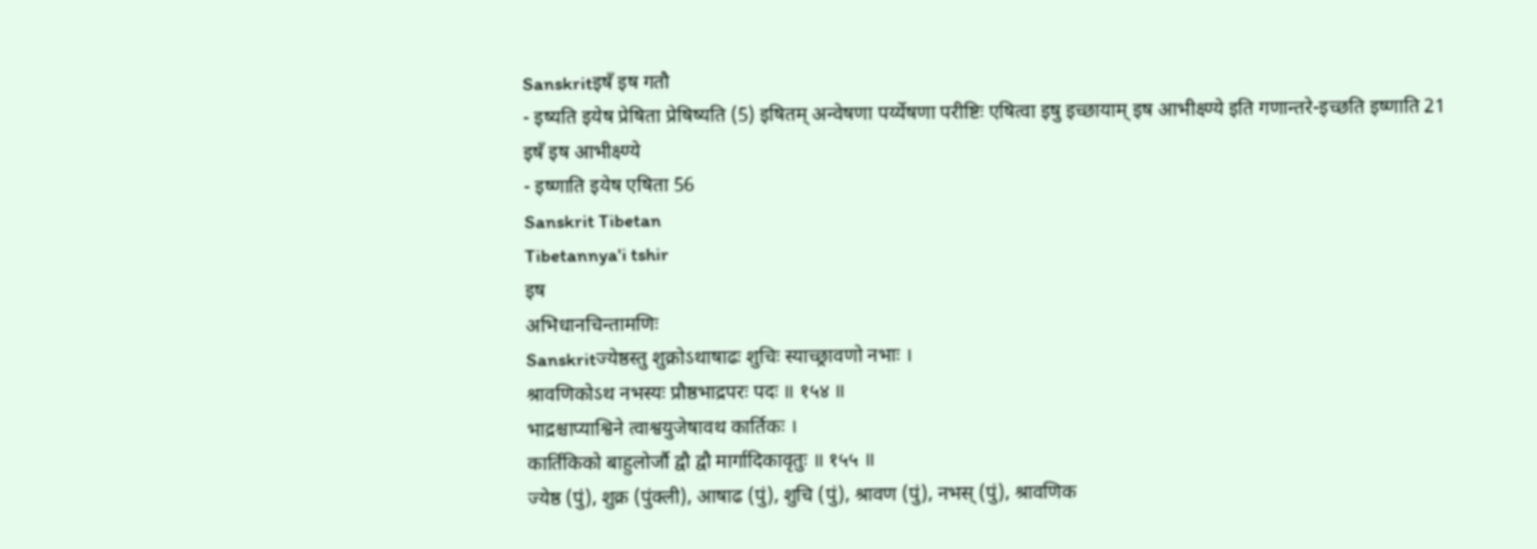Sanskritइषँ इष गतौ
- इष्यति इयेष प्रेषिता प्रेषिष्यति (5) इषितम् अन्वेषणा पर्य्येषणा परीष्टिः एषित्वा इषु इच्छायाम् इष आभीक्ष्ण्ये इति गणान्तरे-इच्छति इष्णाति 21
इषँ इष आभीक्ष्ण्ये
- इष्णाति इयेष एषिता 56
Sanskrit Tibetan
Tibetannya'i tshir
इष
अभिधानचिन्तामणिः
Sanskritज्येष्ठस्तु शुक्रोऽथाषाढः शुचिः स्याच्छ्रावणो नभाः ।
श्रावणिकोऽथ नभस्यः प्रौष्ठभाद्रपरः पदः ॥ १५४ ॥
भाद्रश्चाप्याश्विने त्वाश्वयुजेषावथ कार्तिकः ।
कार्तिकिको बाहुलोर्जौ द्वौ द्वौ मार्गादिकावृतुः ॥ १५५ ॥
ज्येष्ठ (पुं), शुक्र (पुंक्ली), आषाढ (पुं), शुचि (पुं), श्रावण (पुं), नभस् (पुं), श्रावणिक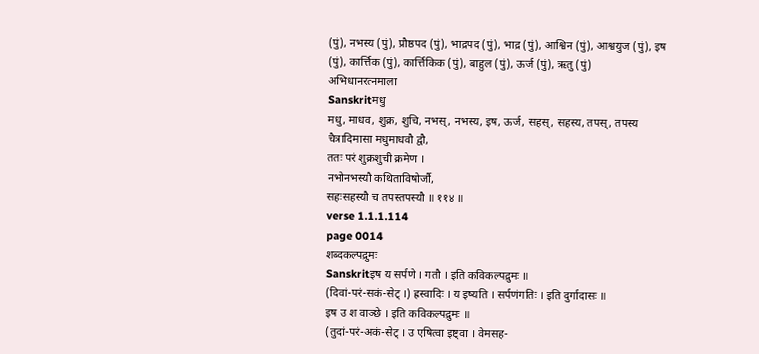(पुं), नभस्य (पुं), प्रौष्ठपद (पुं), भाद्रपद (पुं), भाद्र (पुं), आश्विन (पुं), आश्वयुज (पुं), इष (पुं), कार्त्तिक (पुं), कार्त्तिकिक (पुं), बाहुल (पुं), ऊर्ज (पुं), ऋतु (पुं)
अभिधानरत्नमाला
Sanskritमधु
मधु, माधव, शुक्र, शुचि, नभस्, नभस्य, इष, ऊर्ज, सहस्, सहस्य, तपस्, तपस्य
चैत्रादिमासा मधुमाधवौ द्वौ,
ततः परं शुक्रशुची क्रमेण ।
नभोनभस्यौ कथिताविषोर्जौ,
सहःसहस्यौ च तपस्तपस्यौ ॥ ११४ ॥
verse 1.1.1.114
page 0014
शब्दकल्पद्रुमः
Sanskritइष य सर्पणे । गतौ । इति कविकल्पद्रुमः ॥
(दिवां-परं-सकं-सेट् ।) ह्रस्वादिः । य इष्यति । सर्पणंगतिः । इति दुर्गादासः ॥
इष उ श वाञ्छे । इति कविकल्पद्रुमः ॥
(तुदां-परं-अकं-सेट् । उ एषित्वा इष्ट्वा । वेमसह-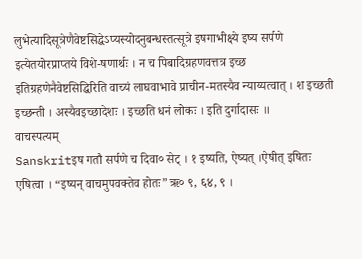लुभेत्यादिसूत्रेणैवेष्टसिद्धेऽप्यस्योदनुबन्धस्तत्सूत्रे इषगाभीक्ष्ये इष्य सर्पणे इत्येतयोरप्राप्तये विशे-षणार्थः । न च पिबादिग्रहणवत्तत्र इच्छ इतिग्रहणेनैवेष्टसिद्धिरिति वाच्यं लाघवाभावे प्राचीन-मतस्यैव न्याय्यत्वात् । श इच्छती इच्छन्ती । अस्यैवइच्छादेशः । इच्छति धनं लोकः । इति दुर्गादासः ॥
वाचस्पत्यम्
Sanskritइष गतौ सर्पणे च दिवा० सेट् । १ इष्यति, ऐष्यत् ।ऐषीत् इषितः एषित्वा । “इष्यन् वाचमुपवक्तेव होतः”ऋ० ९, ६४, ९ ।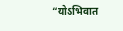“योऽभिवात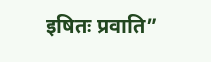इषितः प्रवाति”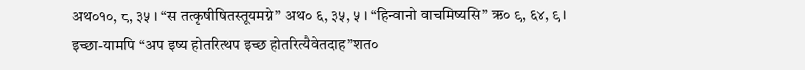अथ०१०, ८, ३५ । “स तत्कृषीषितस्तूयमग्ने” अथ० ६, ३५, ५ । “हिन्वानो वाचमिष्यसि” ऋ० ९, ६४, ९ । इच्छा-यामपि “अप इष्य होतरित्थप इच्छ होतरित्यैवेतदाह”शत०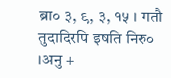ब्रा० ३, ९, ३, १५ । गतौ तुदादिरपि इषति निरु० ।अनु +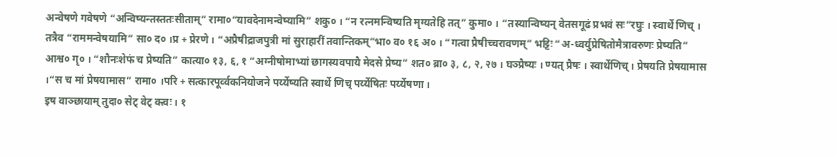अन्वेषणे गवेषणे “अन्विष्यन्तस्ततःसीताम्” रामा०“यावदेनामन्वेष्यामि” शकु० । “न रत्नमन्विष्यति मृग्यतेहि तत्” कुमा० । “तस्यान्विष्यन् वेतसगूढं प्रभवं सः”रघुः । स्वार्थे णिच् । तत्रैव “राममन्वेषयामि” सा० द० ।प्र + प्रेरणे । “अप्रैषीद्राजपुत्री मां सुराहारीं तवान्तिकम्”भा० व० १६ अ० । “गत्वा प्रैषीच्चरावणम्” भट्टिः “अ-ध्वर्युप्रेषितोमैत्रावरुणः प्रेष्यति” आश्व० गृ० । “शौनःशेफं च प्रेष्यति” कात्या० १३, ६, १ “अग्नीषोमाभ्यां छागस्यवपायै मेदसे प्रेष्य” शत० ब्रा० ३, ८, २, २७ । घञ्प्रैष्यः । ण्यत् प्रैषः । स्वार्थेणिच् । प्रेषयति प्रेषयामास ।“स च मां प्रेषयामास” रामा० ।परि + सत्कारपूर्व्वकनियोजने पर्य्येष्यति स्वार्थे णिच् पर्य्येषितः पर्य्येषणा ।
इष वाञ्छायाम् तुदा० सेट् वेट् क्त्वः । १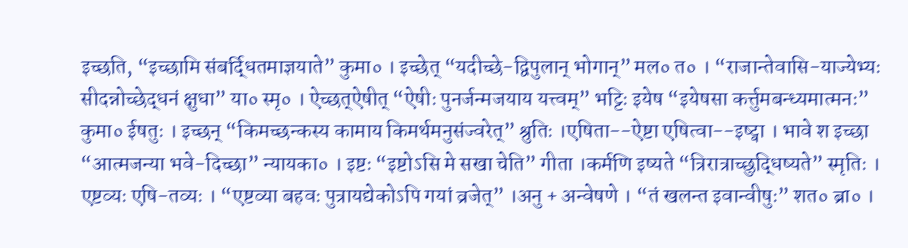इच्छति, “इच्छामि संबर्द्धितमाज्ञयाते” कुमा० । इच्छेत् “यदीच्छे-द्विपुलान् भोगान्” मल० त० । “राजान्तेवासि-याज्येभ्यः सीदन्नोच्छेद्धनं क्षुधा” या० स्मृ० । ऐच्छत्ऐषीत् “ऐषीः पुनर्जन्मजयाय यत्त्वम्” भट्टिः इयेष “इयेषसा कर्त्तुमबन्ध्यमात्मनः” कुमा० ईषतुः । इच्छन् “किमच्छन्कस्य कामाय किमर्थमनुसंज्वरेत्” श्रुतिः ।एषिता--ऐष्टा एषित्वा--इष्ट्वा । भावे श इच्छा “आत्मजन्या भवे-दिच्छा” न्यायका० । इष्टः “इष्टोऽसि मे सखा चेति” गीता ।कर्मणि इष्यते “त्रिरात्राच्छुद्धिष्यते” स्मृतिः । एष्टव्यः एषि-तव्यः । “एष्टव्या बहवः पुत्रायद्येकोऽपि गयां व्रजेत्” ।अनु + अन्वेषणे । “तं खलन्त इवान्वीषुः” शत० ब्रा० ।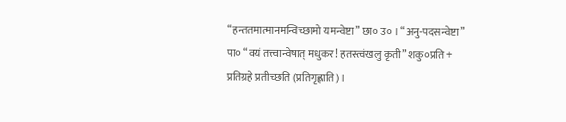“हन्ततमात्मानमन्विच्छामो यमन्वेष्टा” छा० उ० । “अनु-पदसन्वेष्टा” पा० “वयं तत्त्वान्वेषात् मधुकर! हतस्त्वंखलु कृती” शकु०प्रति + प्रतिग्रहे प्रतीच्छति (प्रतिगृह्णाति) ।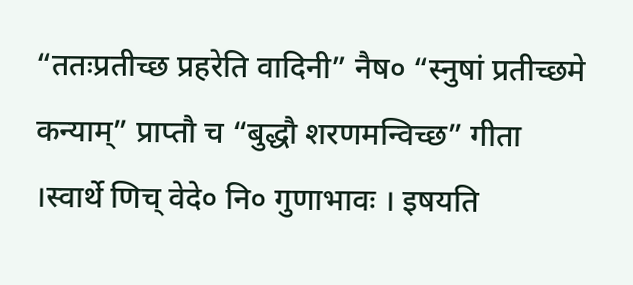“ततःप्रतीच्छ प्रहरेति वादिनी” नैष० “स्नुषां प्रतीच्छमे कन्याम्” प्राप्तौ च “बुद्धौ शरणमन्विच्छ” गीता ।स्वार्थे णिच् वेदे० नि० गुणाभावः । इषयति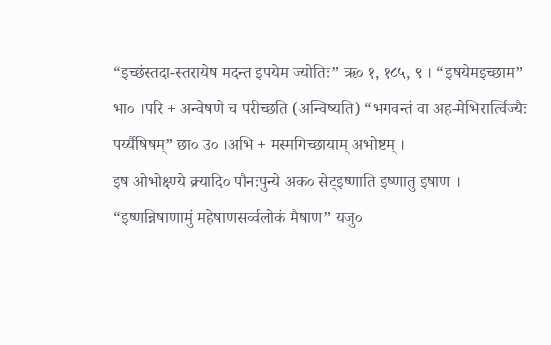“इच्छंस्तदा-स्तरायेष मदन्त इपयेम ज्योतिः” ऋ० १, १८५, ९ । “इषयेमइच्छाम” भा० ।परि + अन्वेषणे च परीच्छति (अन्विष्यति) “भगवन्तं वा अह-मेभिरार्त्विज्यैः पर्य्यैषिषम्” छा० उ० ।अभि + मस्मगिच्छायाम् अभोष्टम् ।
इष ओभोक्ष्ण्ये क्र्यादि० पौनःपुन्ये अक० सेट्इष्णाति इष्णातु इषाण । “इष्णन्निषाणामुं महेषाणसर्व्वलोकं मैषाण” यजु०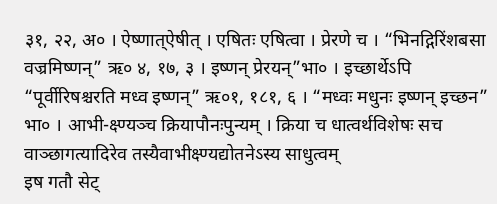३१, २२, अ० । ऐष्णात्ऐषीत् । एषितः एषित्वा । प्रेरणे च । “भिनद्गिरिंशबसा वज्रमिष्णन्” ऋ० ४, १७, ३ । इष्णन् प्रेरयन्”भा० । इच्छार्थेऽपि “पूर्वीरिषश्चरति मध्व इष्णन्” ऋ०१, १८१, ६ । “मध्वः मधुनः इष्णन् इच्छन” भा० । आभी-क्ष्ण्यञ्च क्रियापौनःपुन्यम् । क्रिया च धात्वर्थविशेषः सच वाञ्छागत्यादिरेव तस्यैवाभीक्ष्ण्यद्योतनेऽस्य साधुत्वम्
इष गतौ सेट्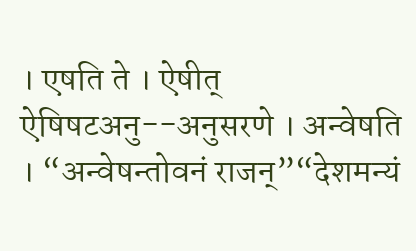। एषति ते । ऐषीत् ऐषिषटअनु--अनुसरणे । अन्वेषति । “अन्वेषन्तोवनं राजन्”“देशमन्यं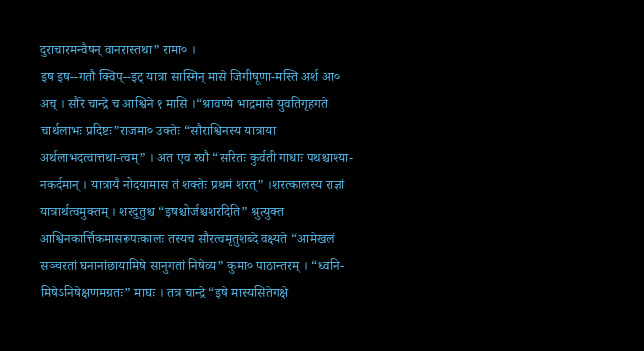दुराचारमन्वैषन् वानरास्तथा” रामा० ।
इष इष--गतौ क्विप्--इट् यात्रा सास्मिन् मासे जिगीषूणा-मस्ति अर्श आ० अच् । सौरे चान्द्रे च आश्विने १ मासि ।“श्रावण्ये भाद्रमासे युवतिगृहगते चार्थलाभः प्रदिष्टः”राजमा० उक्तेः “सौराश्विनस्य यात्राया अर्थलाभदत्वात्तथा-त्वम्” । अत एव रघौ “सरितः कुर्वती गाधाः पथश्चाश्या-नकर्दमान् । यात्रायै नोदयामास तं शक्तेः प्रथमं शरत्” ।शरत्कालस्य राज्ञां यात्रार्थत्वमुक्तम् । शरदुतुश्च “इषश्चोर्जश्चशरदिति” श्रुत्युक्त आश्विनकार्त्तिकमासरूपःकालः तस्यच सौरत्वमृतुशब्दे वक्ष्यते “आमेखलं सञ्चरतां घनानांछायामिषे सानुगतां निषेव्य” कुमा० पाठान्तरम् । “ध्वनि-मिषेऽनिषेक्षणमग्रतः” माघः । तत्र चान्द्रे “इषे मास्यसितेगक्षे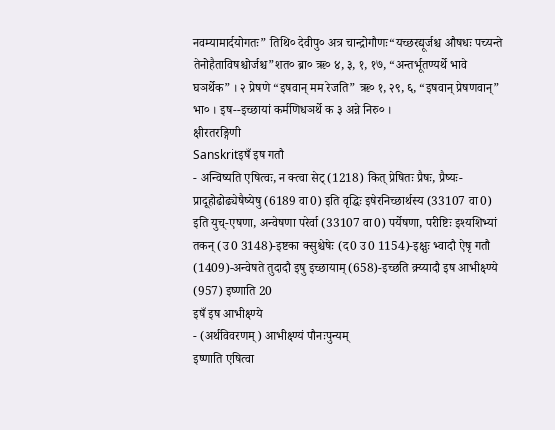नवम्यामार्दयोगतः” तिथि० देवीपु० अत्र चान्द्रोगौणः“यच्छरद्यूर्जश्च औषधः पच्यन्ते तेनोहैताविषश्चोर्जश्च”शत० ब्रा० ऋ० ४, ३, १, १७, “अन्तर्भूतण्यर्थे भावे घञर्थेक” । २ प्रेषणे “इषवान् मम रेजति” ऋ० १, २९, ६, “इषवान् प्रेषणवान्” भा० । इष--इच्छायां कर्मणिधञर्थे क ३ अन्ने निरु० ।
क्षीरतरङ्गिणी
Sanskritइषँ इष गतौ
- अन्विष्यति एषित्वः, न क्त्वा सेट् (1218) कित् प्रेषितः प्रैषः, प्रैष्यः-प्रादूहोढोढ्येषैष्येषु (6189 वा0) इति वृद्धिः इषेरनिच्छार्थस्य (33107 वा0) इति युच्-एषणा, अन्वेषणा परेर्वा (33107 वा0) पर्येषणा, परीष्टिः इश्यशिभ्यां तकन् (उ0 3148)-इष्टका क्सुश्चेषेः (द0 उ0 1154)-इक्षुः भ्वादौ ऐषृ गतौ (1409)-अन्वेषते तुदादौ इषु इच्छायाम् (658)-इच्छति क्र्य्यादौ इष आभीक्ष्ण्ये (957) इष्णाति 20
इषँ इष आभीक्ष्ण्ये
- (अर्थविवरणम्) आभीक्ष्ण्यं पौनःपुन्यम्
इष्णाति एषित्वा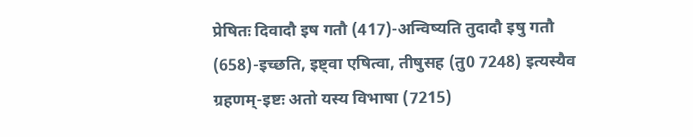प्रेषितः दिवादौ इष गतौ (417)-अन्विष्यति तुदादौ इषु गतौ (658)-इच्छति, इष्ट्वा एषित्वा, तीषुसह (तु0 7248) इत्यस्यैव ग्रहणम्-इष्टः अतो यस्य विभाषा (7215)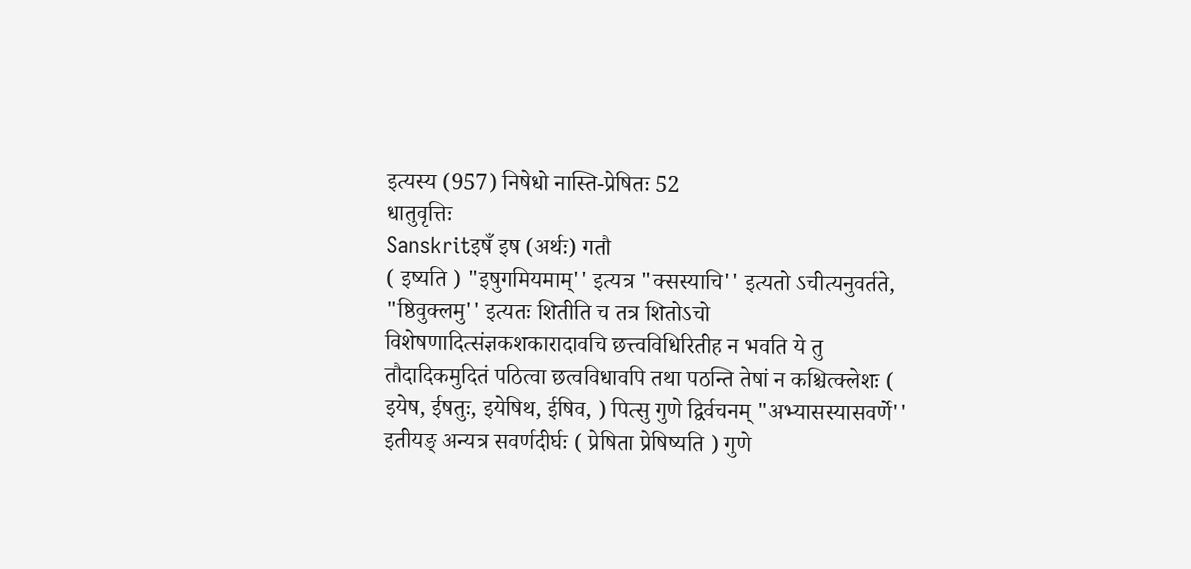इत्यस्य (957) निषेधो नास्ति-प्रेषितः 52
धातुवृत्तिः
Sanskritइषँ इष (अर्थः) गतौ
( इष्यति ) "इषुगमियमाम्'' इत्यत्र "क्सस्याचि'' इत्यतो ऽचीत्यनुवर्तते, "ष्ठिवुक्लमु'' इत्यतः शितीति च तत्र शितोऽचो विशेषणादित्संज्ञकशकारादावचि छत्त्वविधिरितीह न भवति ये तु तौदादिकमुदितं पठित्वा छत्वविधावपि तथा पठन्ति तेषां न कश्चित्क्लेशः ( इयेष, ईषतुः, इयेषिथ, ईषिव, ) पित्सु गुणे द्विर्वचनम् "अभ्यासस्यासवर्णे'' इतीयङ् अन्यत्र सवर्णदीर्घः ( प्रेषिता प्रेषिष्यति ) गुणे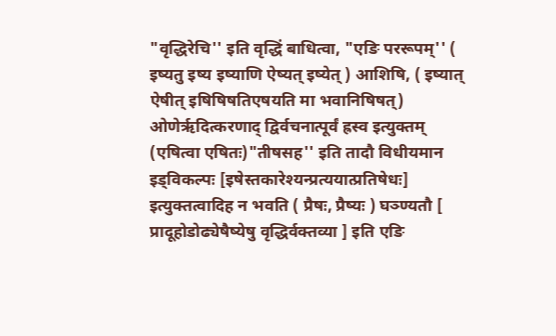"वृद्धिरेचि'' इति वृद्धिं बाधित्वा, "एङि पररूपम्'' ( इष्यतु इष्य इष्याणि ऐष्यत् इष्येत् ) आशिषि, ( इष्यात् ऐषीत् इषिषिषतिएषयति मा भवानिषिषत्) ओणेरृदित्करणाद् द्विर्वचनात्पूर्वं ह्रस्व इत्युक्तम् (एषित्वा एषितः)"तीषसह'' इति तादौ विधीयमान इड्विकल्पः [इषेस्तकारेश्यन्प्रत्ययात्प्रतिषेधः] इत्युक्तत्वादिह न भवति ( प्रैषः, प्रैष्यः ) घञ्ण्यतौ [ प्रादूहोडोढ्येषैष्येषु वृद्धिर्वक्तव्या ] इति एङि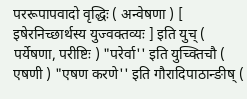पररूपापवादो वृद्धिः ( अन्वेषणा ) [ इषेरनिच्छार्थस्य युज्वक्तव्यः ] इति युच् ( पर्येषणा, परीष्टिः ) "परेर्वा'' इति युच्क्तिचौ ( एषणी ) "एषण करणे'' इति गौरादिपाठान्ङीष् (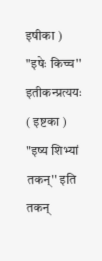इषीका ) "इषेः किच्च'' इतीकन्प्रत्ययः ( इष्टका ) "इष्य शिभ्यां तकन्'' इति तकन्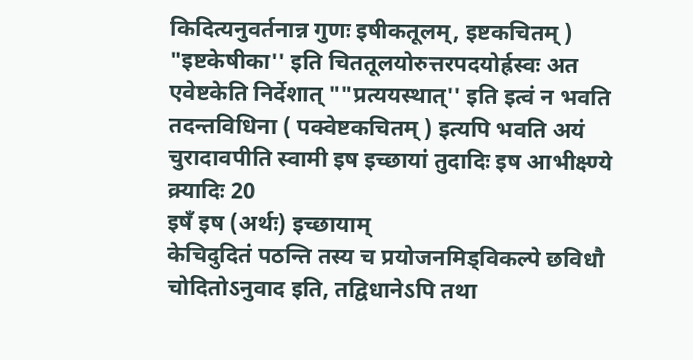किदित्यनुवर्तनान्न गुणः इषीकतूलम्, इष्टकचितम् ) "इष्टकेषीका'' इति चिततूलयोरुत्तरपदयोर्ह्रस्वः अत एवेष्टकेति निर्देशात् ""प्रत्ययस्थात्'' इति इत्वं न भवति तदन्तविधिना ( पक्वेष्टकचितम् ) इत्यपि भवति अयं चुरादावपीति स्वामी इष इच्छायां तुदादिः इष आभीक्ष्ण्ये क्र्यादिः 20
इषँ इष (अर्थः) इच्छायाम्
केचिदुदितं पठन्ति तस्य च प्रयोजनमिड्विकल्पे छविधौ चोदितोऽनुवाद इति, तद्विधानेऽपि तथा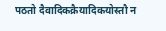पठतो दैवादिकक्रैयादिकयोस्तौ न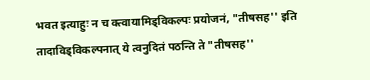भवत इत्याहुः न च क्त्वायामिड्विकल्पः प्रयोजनं, "तीषसह'' इति तादाविड्विकल्पनात् ये त्वनुदितं पठन्ति ते "तीषसह''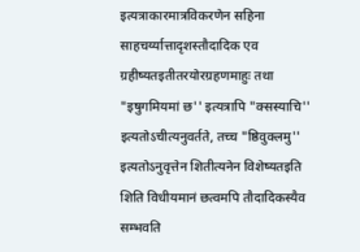इत्यत्राकारमात्रविकरणेन सहिना साहचर्य्यात्तादृशस्तौदादिक एव ग्रहीष्यतइतीतरयोरग्रहणमाहुः तथा "इषुगमियमां छ'' इत्यत्रापि "क्सस्याचि'' इत्यतोऽचीत्यनुवर्तते, तच्च "ष्ठिवुक्लमु'' इत्यतोऽनुवृत्तेन शितीत्यनेन विशेष्यतइति शिति विधीयमानं छत्वमपि तौदादिकस्यैव सम्भवति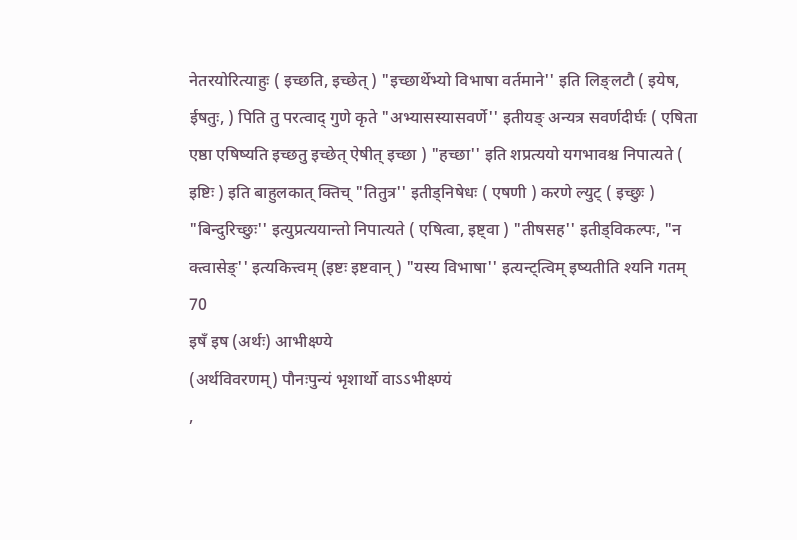नेतरयोरित्याहुः ( इच्छति, इच्छेत् ) "इच्छार्थेभ्यो विभाषा वर्तमाने'' इति लिङ्लटौ ( इयेष, ईषतुः, ) पिति तु परत्वाद् गुणे कृते "अभ्यासस्यासवर्णे'' इतीयङ् अन्यत्र सवर्णदीर्घः ( एषिता एष्ठा एषिष्यति इच्छतु इच्छेत् ऐषीत् इच्छा ) "हच्छा'' इति शप्रत्ययो यगभावश्च निपात्यते ( इष्टिः ) इति बाहुलकात् क्तिच् "तितुत्र'' इतीड्निषेधः ( एषणी ) करणे ल्युट् ( इच्छुः ) "बिन्दुरिच्छुः'' इत्युप्रत्ययान्तो निपात्यते ( एषित्वा, इष्ट्वा ) "तीषसह'' इतीड्विकल्पः, "न क्त्वासेङ्'' इत्यकित्त्वम् (इष्टः इष्टवान् ) "यस्य विभाषा'' इत्यन्ट्त्विम् इष्यतीति श्यनि गतम् 70
इषँ इष (अर्थः) आभीक्ष्ण्ये
(अर्थविवरणम्) पौनःपुन्यं भृशार्थो वाऽऽभीक्ष्ण्यं
,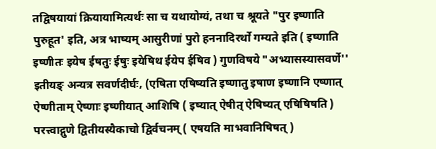तद्विषयायां क्रियायामित्यर्थः सा च यथायोग्यं, तथा च श्रूयते "पुर इष्णाति पुरुहूत' इति, अत्र भाष्यम् आसुरीणां पुरो हननादिरर्थो गम्यते इति ( इष्णाति इष्णीतः इयेष ईषतुः ईषुः इयेषिथ ईयेप ईषिव ) गुणविषये "अभ्यासस्यासवर्णे'' इतीयङ् अन्यत्र सवर्णदीर्घः, (एषिता एषिष्यति इष्णातु इषाण इष्णानि एष्णात् ऐष्णीताम् ऐष्णाः इष्णीयात् आशिषि ( इष्यात् ऐषीत् ऐषिष्यत् एषिषिषति ) परत्त्वाद्गुणे द्वितीयस्यैकाचो द्विर्वचनम् ( एषयति माभवानिषिषत् )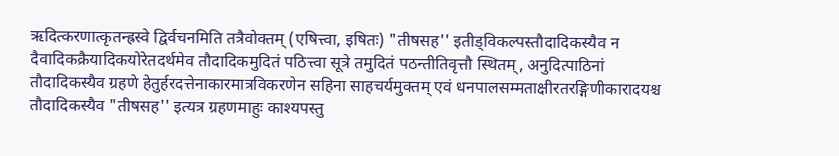ऋदित्करणात्कृतन्ह्रस्वे द्विर्वचनमिति तत्रैवोक्तम् (एषित्त्वा, इषितः) "तीषसह'' इतीड्विकल्पस्तौदादिकस्यैव न दैवादिकक्रैयादिकयोरेतदर्थमेव तौदादिकमुदितं पठित्त्वा सूत्रे तमुदितं पठन्तीतिवृत्तौ स्थितम्, अनुदित्पाठिनां तौदादिकस्यैव ग्रहणे हेतुर्हरदत्तेनाकारमात्रविकरणेन सहिना साहचर्यमुक्तम् एवं धनपालसम्मताक्षीरतरङ्गिणीकारादयश्च तौदादिकस्यैव "तीषसह'' इत्यत्र ग्रहणमाहुः काश्यपस्तु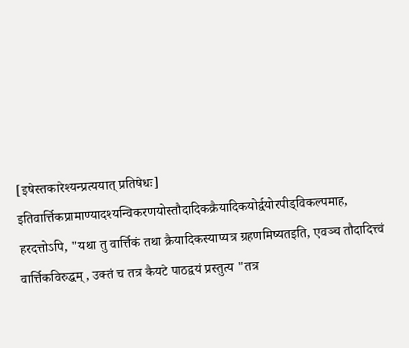[इषेस्तकारेश्यन्प्रत्ययात् प्रतिषेधः] इतिवार्त्तिकप्रामाण्यादश्यन्विकरणयोस्तौदादिकक्रैयादिकयोर्द्वयोरपीड्विकल्पमाह, हरदत्तोऽपि, "यथा तु वार्त्तिकं तथा क्रैयादिकस्याप्यत्र ग्रहणमिष्यतइति, एवञ्च तौदादित्त्वं वार्त्तिकविरुद्धम्, उक्तं च तत्र कैयटे पाठद्वयं प्रस्तुत्य "तत्र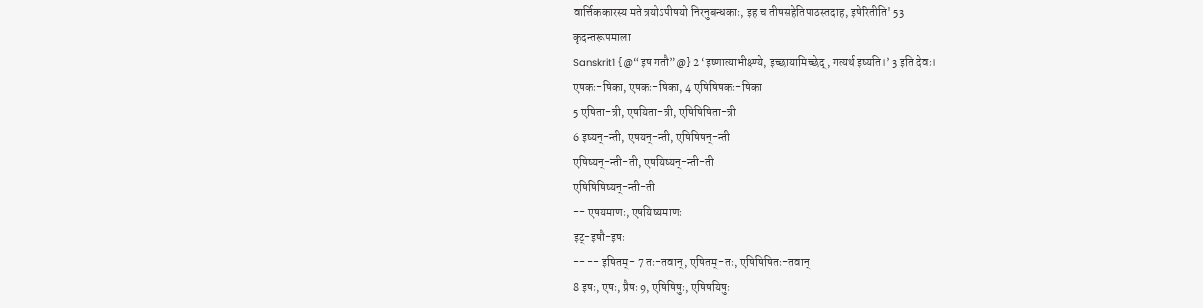वार्त्तिककारस्य मते त्रयोऽपीषयो निरनुबन्धकाः, इह च तीषसहेतिपाठस्तदाह, इषेरितीति' 53
कृदन्तरूपमाला
Sanskrit1 {@“इष गतौ”@} 2 ‘इष्णात्याभीक्ष्ण्ये, इच्छायामिच्छेद्, गत्यर्थ इष्यति।’ 3 इति देवः।
एषकः-षिका, एषकः-षिका, 4 एषिषिषकः-षिका
5 एषिता-त्री, एषयिता-त्री, एषिषिषिता-त्री
6 इष्यन्-न्ती, एषयन्-न्ती, एषिषिषन्-न्ती
एषिष्यन्-न्ती-ती, एषयिष्यन्-न्ती-ती
एषिषिषिष्यन्-न्ती-ती
-- एषयमाणः, एषयिष्यमाणः
इट्-इषौ-इषः
-- -- इषितम्- 7 तः-तवान्, एषितम्-तः, एषिषिषितः-तवान्
8 इषः, एषः, प्रैषः 9, एषिषिषुः, एषिषयिषुः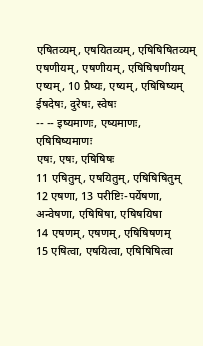एषितव्यम्, एषयितव्यम्, एषिषिषितव्यम्
एषणीयम्, एषणीयम्, एषिषिषणीयम्
एष्यम्, 10 प्रैष्यः, एष्यम्, एषिषिष्यम्
ईषदेषः, दुरेषः, स्वेषः
-- -- इष्यमाणः, एष्यमाणः, एषिषिष्यमाणः
एषः, एषः, एषिषिषः
11 एषितुम्, एषयितुम्, एषिषिषितुम्
12 एषणा, 13 परीष्टिः-पर्येषणा, अन्वेषणा, एषिषिषा, एषिषयिषा
14 एषणम्, एषणम्, एषिषिषणम्
15 एषित्वा, एषयित्वा, एषिषिषित्वा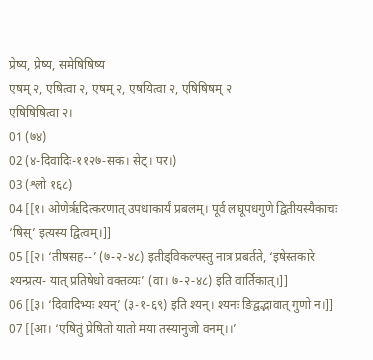प्रेष्य, प्रेष्य, समेषिषिष्य
एषम् २, एषित्वा २, एषम् २, एषयित्वा २, एषिषिषम् २
एषिषिषित्वा २।
01 (७४)
02 (४-दिवादिः-११२७-सक। सेट्। पर।)
03 (श्लो १६८)
04 [[१। ओणेरृदित्करणात् उपधाकार्यं प्रबलम्। पूर्व लघूपधगुणे द्वितीयस्यैकाचः ‘षिस्’ इत्यस्य द्वित्वम्।]]
05 [[२। ‘तीषसह--’ (७-२-४८) इतीड्विकल्पस्तु नात्र प्रबर्तते, ‘इषेस्तकारे श्यन्प्रत्य- यात् प्रतिषेधो वक्तव्यः’ (वा। ७-२-४८) इति वार्तिकात्।]]
06 [[३। ‘दिवादिभ्यः श्यन्’ (३-१-६९) इति श्यन्। श्यनः ङिद्वद्भावात् गुणो न।]]
07 [[आ। ‘एषितुं प्रेषितो यातो मया तस्यानुजो वनम्।।’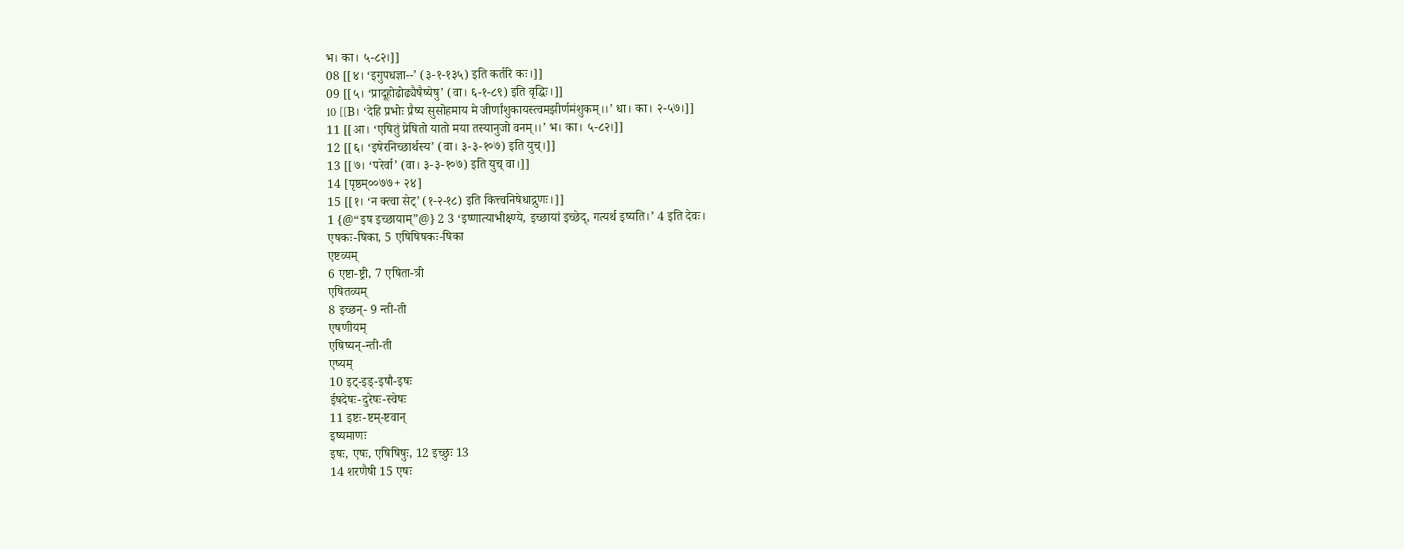भ। का। ५-८२।]]
08 [[४। ‘इगुपधज्ञा--’ (३-१-१३५) इति कर्तरि कः।]]
09 [[५। ‘प्रादूहोढोढ्यैषैष्येषु’ (वा। ६-१-८९) इति वृद्धिः।]]
10 [[B। ‘देहि प्रभोः प्रैष्य सुसोहमाय मे जीर्णांशुकायस्त्वमझीर्णमंशुकम्।।’ धा। का। २-५७।]]
11 [[आ। ‘एषितुं प्रेषितो यातो मया तस्यानुजो वनम्।।’ भ। का। ५-८२।]]
12 [[६। ‘इषेरनिच्छार्थस्य’ (वा। ३-३-१०७) इति युच्।]]
13 [[७। ‘परेर्वा’ (वा। ३-३-१०७) इति युच् वा।]]
14 [पृष्ठम्००७७+ २४]
15 [[१। ‘न क्त्वा सेट्’ (१-२-१८) इति कित्त्वनिषेधाद्गुणः।]]
1 {@“इष इच्छायाम्”@} 2 3 ‘इष्णात्याभीक्ष्ण्ये, इच्छायां इच्छेद्, गत्यर्थ इष्यति।’ 4 इति देवः।
एषकः-षिका, 5 एषिषिषकः-षिका
एष्टव्यम्
6 एष्टा-ष्ट्री, 7 एषिता-त्री
एषितव्यम्
8 इच्छन्- 9 न्ती-ती
एषणीयम्
एषिष्यन्-न्ती-ती
एष्यम्
10 इट्-इड्-इषौ-इषः
ईषदेषः-दुरेषः-स्वेषः
11 इष्टः-ष्टम्-ष्टवान्
इष्यमाणः
इषः, एषः, एषिषिषुः, 12 इच्छुः 13
14 शरणैषी 15 एषः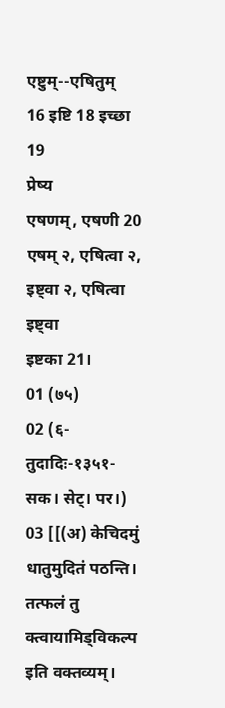एष्टुम्--एषितुम्
16 इष्टि 18 इच्छा 19
प्रेष्य
एषणम्, एषणी 20
एषम् २, एषित्वा २, इष्ट्वा २, एषित्वा
इष्ट्वा
इष्टका 21।
01 (७५)
02 (६-तुदादिः-१३५१-सक। सेट्। पर।)
03 [[(अ) केचिदमुं धातुमुदितं पठन्ति। तत्फलं तु क्त्वायामिड्विकल्प इति वक्तव्यम्।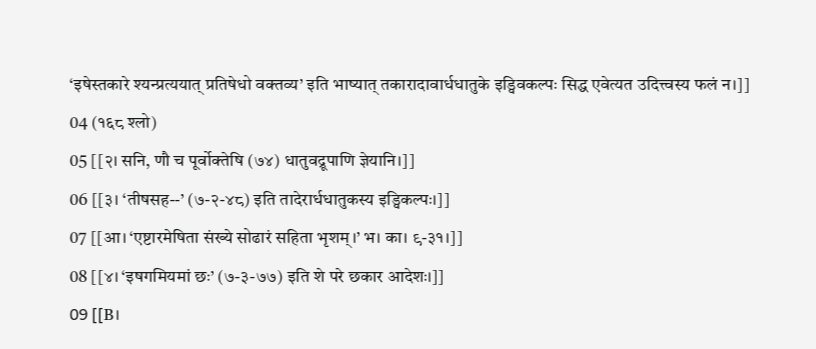‘इषेस्तकारे श्यन्प्रत्ययात् प्रतिषेधो वक्तव्य’ इति भाष्यात् तकारादावार्धधातुके इड्विवकल्पः सिद्ध एवेत्यत उदित्त्वस्य फलं न।]]
04 (१६८ श्लो)
05 [[२। सनि, णौ च पूर्वोक्तेषि (७४) धातुवद्रूपाणि ज्ञेयानि।]]
06 [[३। ‘तीषसह--’ (७-२-४८) इति तादेरार्धधातुकस्य इड्विकल्पः।]]
07 [[आ। ‘एष्टारमेषिता संख्ये सोढारं सहिता भृशम्।’ भ। का। ९-३१।]]
08 [[४। ‘इषगमियमां छः’ (७-३-७७) इति शे परे छकार आदेशः।]]
09 [[B।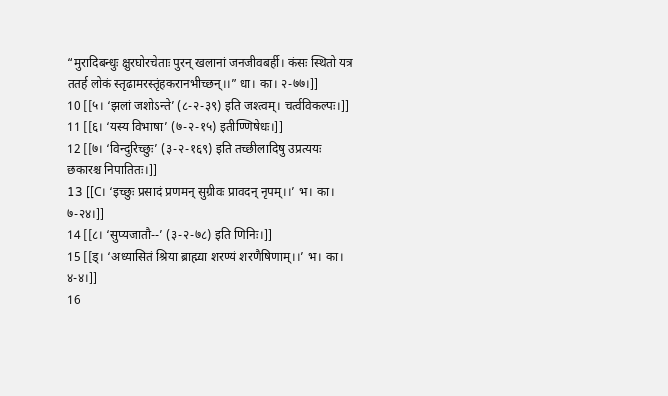“मुरादिबन्धुः क्षुरघोरचेताः पुरन् खलानां जनजीवबर्ही। कंसः स्थितो यत्र ततर्ह लोकं स्तृढामरस्तृंहकरानभीच्छन्।।” धा। का। २-७७।]]
10 [[५। ‘झलां जशोऽन्ते’ (८-२-३९) इति जश्त्वम्। चर्त्वविकल्पः।]]
11 [[६। ‘यस्य विभाषा’ (७-२-१५) इतीण्णिषेधः।]]
12 [[७। ‘विन्दुरिच्छुः’ (३-२-१६९) इति तच्छीलादिषु उप्रत्ययः छकारश्च निपातितः।]]
13 [[C। ‘इच्छुः प्रसादं प्रणमन् सुग्रीवः प्रावदन् नृपम्।।’ भ। का। ७-२४।]]
14 [[८। ‘सुप्यजातौ--’ (३-२-७८) इति णिनिः।]]
15 [[ड्। ‘अध्यासितं श्रिया ब्राह्म्या शरण्यं शरणैषिणाम्।।’ भ। का। ४-४।]]
16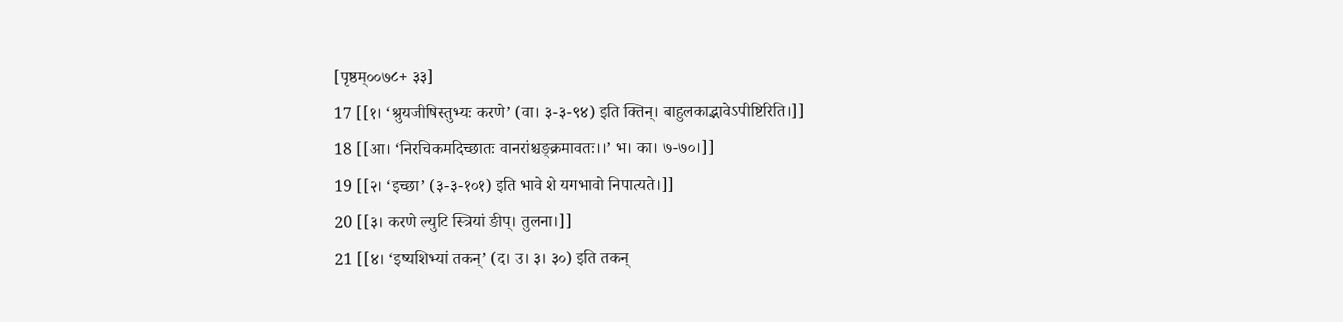[पृष्ठम्००७८+ ३३]
17 [[१। ‘श्रुयजीषिस्तुभ्यः करणे’ (वा। ३-३-९४) इति क्तिन्। बाहुलकाद्भावेऽपीष्टिरिति।]]
18 [[आ। ‘निरचिकमदिच्छातः वानरांश्चङ्क्रमावतः।।’ भ। का। ७-७०।]]
19 [[२। ‘इच्छा’ (३-३-१०१) इति भावे शे यगभावो निपात्यते।]]
20 [[३। करणे ल्युटि स्त्रियां ङीप्। तुलना।]]
21 [[४। ‘इष्यशिभ्यां तकन्’ (द। उ। ३। ३०) इति तकन्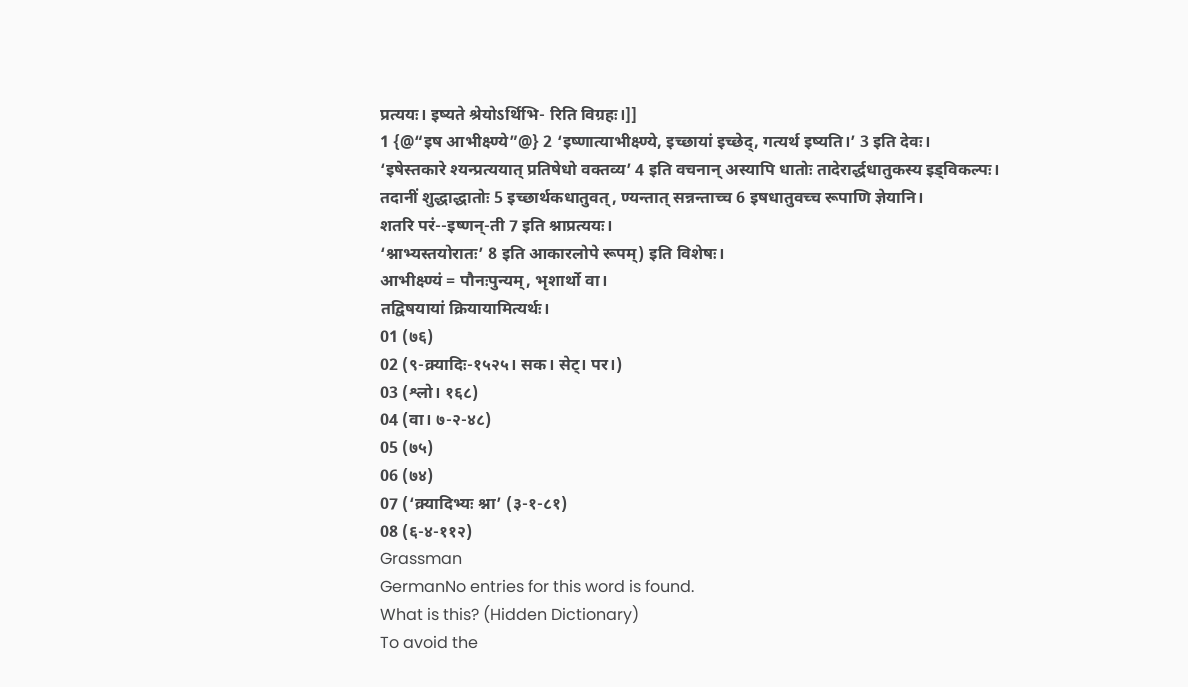प्रत्ययः। इष्यते श्रेयोऽर्थिभि- रिति विग्रहः।]]
1 {@“इष आभीक्ष्ण्ये”@} 2 ‘इष्णात्याभीक्ष्ण्ये, इच्छायां इच्छेद्, गत्यर्थ इष्यति।’ 3 इति देवः।
‘इषेस्तकारे श्यन्प्रत्ययात् प्रतिषेधो वक्तव्य’ 4 इति वचनान् अस्यापि धातोः तादेरार्द्धधातुकस्य इड्विकल्पः।
तदानीं शुद्धाद्धातोः 5 इच्छार्थकधातुवत्, ण्यन्तात् सन्नन्ताच्च 6 इषधातुवच्च रूपाणि ज्ञेयानि।
शतरि परं--इष्णन्-ती 7 इति श्नाप्रत्ययः।
‘श्नाभ्यस्तयोरातः’ 8 इति आकारलोपे रूपम्) इति विशेषः।
आभीक्ष्ण्यं = पौनःपुन्यम्, भृशार्थो वा।
तद्विषयायां क्रियायामित्यर्थः।
01 (७६)
02 (९-क्र्यादिः-१५२५। सक। सेट्। पर।)
03 (श्लो। १६८)
04 (वा। ७-२-४८)
05 (७५)
06 (७४)
07 (‘क्र्यादिभ्यः श्ना’ (३-१-८१)
08 (६-४-११२)
Grassman
GermanNo entries for this word is found.
What is this? (Hidden Dictionary)
To avoid the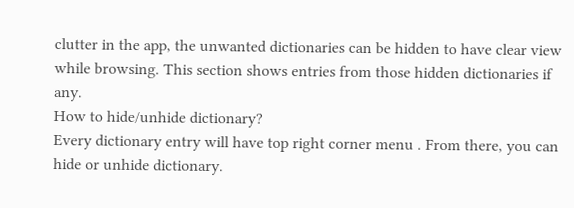clutter in the app, the unwanted dictionaries can be hidden to have clear view while browsing. This section shows entries from those hidden dictionaries if any.
How to hide/unhide dictionary?
Every dictionary entry will have top right corner menu . From there, you can hide or unhide dictionary.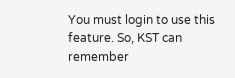You must login to use this feature. So, KST can remember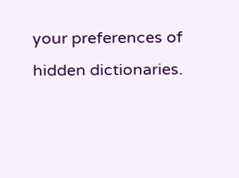your preferences of hidden dictionaries.